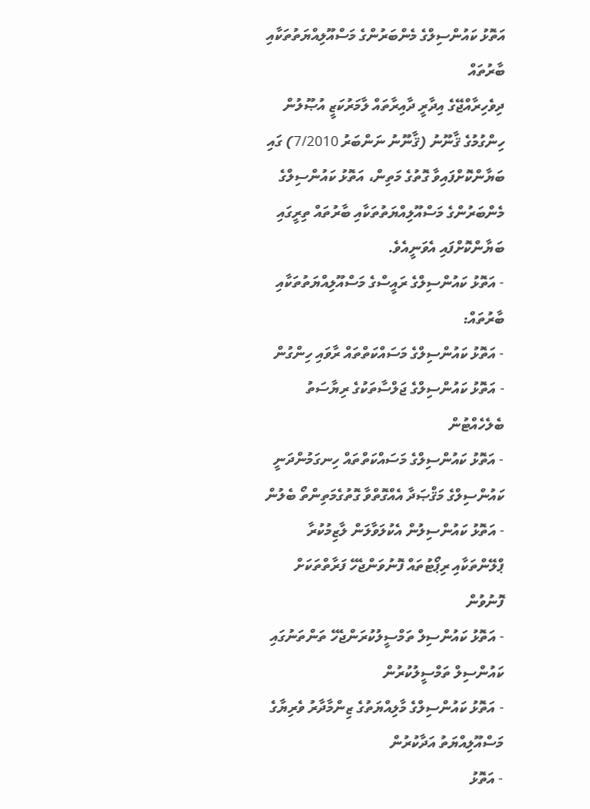އަތޮޅު ކައުންސިލްގެ މެންބަރުންގެ މަސްއޫލިއްޔަތުތަކާއި ބާރުތައް
ދިވެހިރާއްޖޭގެ އިދާރީ ދާއިރާތައް ލާމަރުކަޒީ އުޞޫލުން ހިންގުމުގެ ޤާނޫނު (ޤާނޫނު ނަންބަރު 7/2010) ގައި ބަޔާންކޮށްފައިވާ ގޮތުގެ މަތިން، އަތޮޅު ކައުންސިލްގެ މެންބަރުންގެ މަސްއޫލިއްޔަތުތަކާއި ބާރުތައް ތިރީގައި ބަޔާންކޮށްފައި އެވަނީއެވެ.
- އަތޮޅު ކައުންސިލްގެ ރައީސްގެ މަސްއޫލިއްޔަތުތަކާއި ބާރުތައް:
- އަތޮޅު ކައުންސިލްގެ މަސައްކަތްތައް ރާވައި ހިންގުން
- އަތޮޅު ކައުންސިލްގެ ޖަލްސާތަކުގެ ރިޔާސަތު ބެލެހެއްޓުން
- އަތޮޅު ކައުންސިލްގެ މަސައްކަތްތައް ހިނގަމުންދަނީ ކައުންސިލްގެ މަޤްޞަދާ އެއްގޮތްވާ ގޮތުގެމަތިންތޯ ބެލުން
- އަތޮޅު ކައުންސިލުން އެކުލަވާލަން ލާޒިމުކުރާ ޕްލޭންތަކާއި ރިޕޯޓުތައް ފޮނުވަންޖެހޭ ފަރާތްތަކަށް ފޮނުވުން
- އަތޮޅު ކައުންސިލް ތަމްސީލުކުރަންޖެހޭ ތަންތަނުގައި ކައުންސިލް ތަމްސީލުކުރުން
- އަތޮޅު ކައުންސިލްގެ މާލިއްޔަތުގެ ޒިންމާދާރު ވެރިޔާގެ މަސްއޫލިއްޔަތު އަދާކުރުން
- އަތޮޅު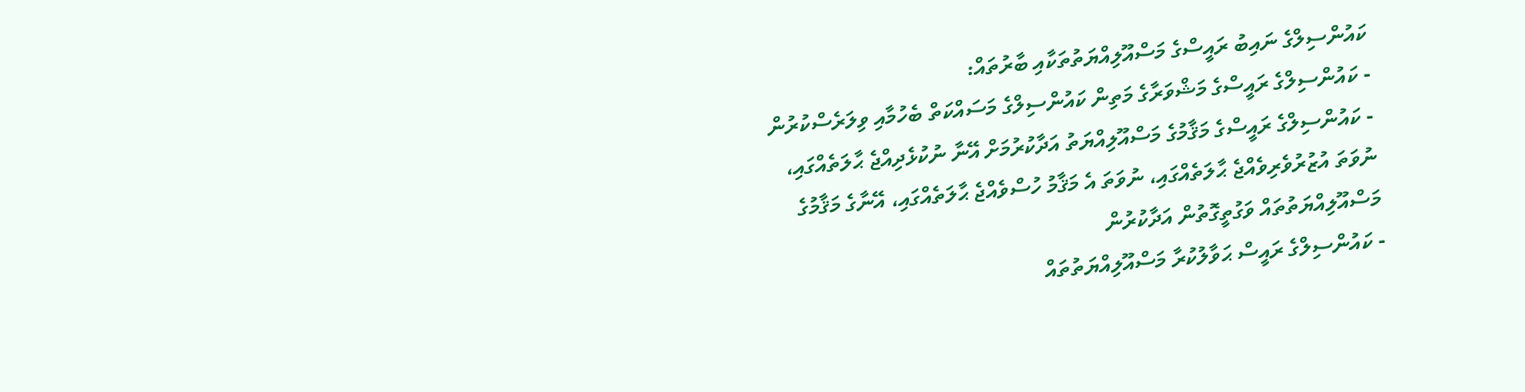ކައުންސިލްގެ ނައިބު ރައީސްގެ މަސްއޫލިއްޔަތުތަކާއި ބާރުތައް:
- ކައުންސިލްގެ ރައީސްގެ މަޝްވަރާގެ މަތިން ކައުންސިލްގެ މަސައްކަތް ބެހުމާއި ވިލަރެސްކުރުން
- ކައުންސިލްގެ ރައީސްގެ މަޤާމުގެ މަސްއޫލިއްޔަތު އަދާކުރުމަށް އޭނާ ނުކުޅެދިއްޖެ ޙާލަތެއްގައި، ނުވަތަ އުޒުރުވެރިވެއްޖެ ޙާލަތެއްގައި، ނުވަތަ އެ މަޤާމު ހުސްވެއްޖެ ޙާލަތެއްގައި، އޭނާގެ މަޤާމުގެ މަސްއޫލިއްޔަތުތައް ވަގުތީގޮތުން އަދާކުރުން
- ކައުންސިލްގެ ރައީސް ޙަވާލުކުރާ މަސްއޫލިއްޔަތުތައް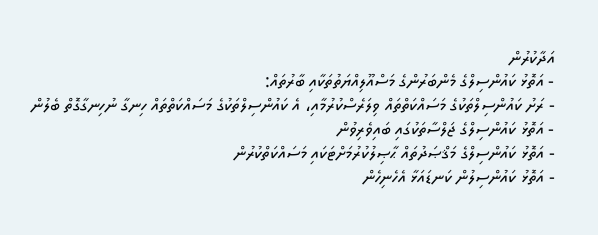އަދާކުރުން
- އަތޮޅު ކައުންސިލްގެ މެންބަރުންގެ މަސްއޫލިއްޔަތުތަކާއި ބާރުތައް:
- ރަށު ކައުންސިލްތަކުގެ މަސައްކަތްތައް ވިލަރެސްކުރުމާއި، އެ ކައުންސިލްތަކުގެ މަސައްކަތްތައް ހިނގާ ނުހިނގާގޮތް ބެލުން
- އަތޮޅު ކައުންސިލްގެ ޖަލްސާތަކުގައި ބައިވެރިވުން
- އަތޮޅު ކައުންސިލްގެ މަޤްޞަދުތައް ޙާޞިލުކުރުމަށްޓަކައި މަސައްކަތްކުރުން
- އަތޮޅު ކައުންސިލުން ކަނޑައަޅާ އެހެނިހެން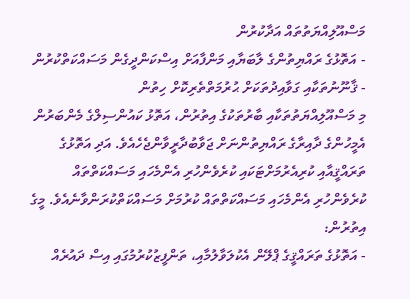މަސްއޫލިއްޔަތުތައް އަދާކުރުން
- އަތޮޅުގެ ރައްޔިތުންގެ ލާބަޔާއި މަންފާއަށް އިސްކަންދީގެން މަސައްކަތްކުރުން
- ޤާނޫނުތަކާއި ގަވާއިދުތަކަށް ޙުރުމަތްތެރިކޮށް ހިތުން
މި މަސްއޫލިއްޔަތުތަކާއި ބާރުތަކުގެ އިތުރުން، އަތޮޅު ކައުންސިލްގެ މެންބަރުން އެމީހުންގެ ދާއިރާގެ ރައްޔިތުންނަށް ޖަވާބުދާރީވާންޖެހެއެވެ. އަދި އަތޮޅުގެ ތަރައްޤީއާއި ކުރިއެރުމަށްޓަކައި ކުރެވެންހުރި އެންމެހައި މަސައްކަތްތައް ކުރެވެންހުރި އެންމެހައި މަސައްކަތްތައް ކުރުމަށް މަސައްކަތްކުރަންވާނެއެވެ. މީގެ އިތުރުން:
- އަތޮޅުގެ ތަރައްޤީގެ ޕްލޭން އެކުލަވާލުމާއި، ތަންފީޒުކުރުމުގައި އިސް ދައުރެއް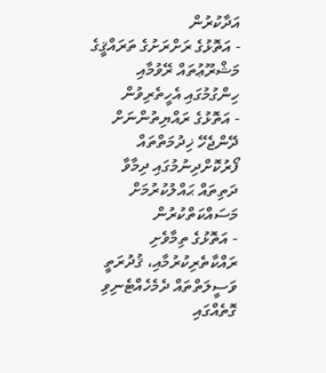އަދާކުރުން
- އަތޮޅުގެ ރަށްރަށުގެ ތަރައްޤީގެ މަޝްރޫޢުތައް ރޭވުމާއި ހިންގުމުގައި އެހީތެރިވުން
- އަތޮޅުގެ ރައްޔިތުންނަށް ދޭންޖެހޭ ޚިދުމަތްތައް ފޯރުކޮށްދިނުމުގައި ދިމާވާ ދަތިތައް ޙައްލުކުރުމަށް މަސައްކަތްކުރުން
- އަތޮޅުގެ ތިމާވެށި ރައްކާތެރިކުރުމާއި، ޤުދުރަތީ ވަސީލަތްތައް ދެމެހެއްޓެނިވި ގޮތެއްގައި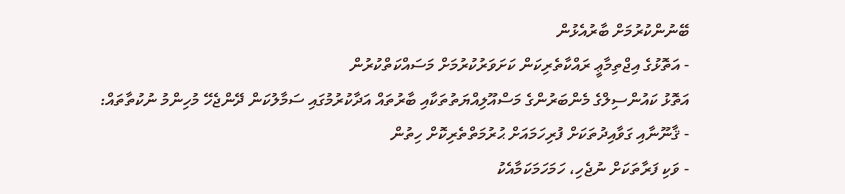ބޭނުންކުރުމަށް ބާރުއެޅުން
- އަތޮޅުގެ އިޖްތިމާޢީ ރައްކާތެރިކަން ކަށަވަރުކުރުމަށް މަސައްކަތްކުރުން
އަތޮޅު ކައުންސިލްގެ މެންބަރުންގެ މަސްއޫލިއްޔަތުތަކާއި ބާރުތައް އަދާކުރުމުގައި ސަމާލުކަން ދޭންޖެހޭ މުހިންމު ނުކުތާތައް:
- ޤާނޫނާއި ގަވާއިދުތަކަށް ފުރިހަމައަށް ޙުރުމަތްތެރިކޮށް ހިތުން
- ވަކި ފަރާތަކަށް ނުޖެހި، ހަމަހަމަކަމާއެކު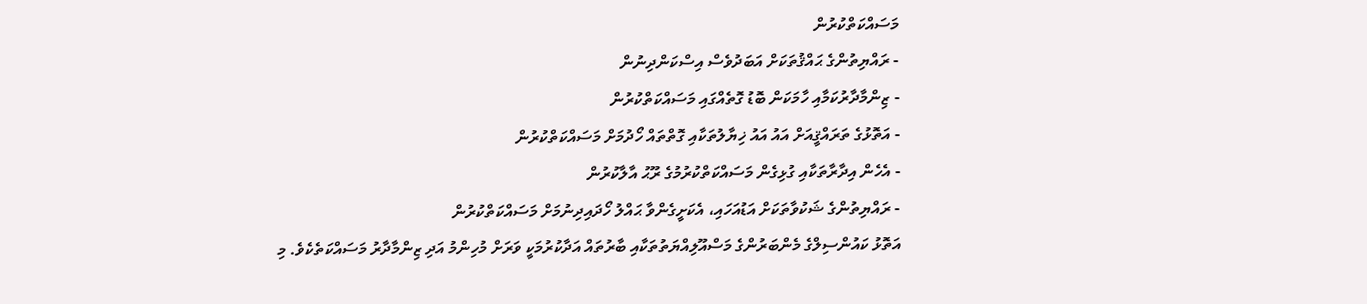މަސައްކަތްކުރުން
- ރައްޔިތުންގެ ޙައްޤުތަކަށް އަބަދުވެސް އިސްކަންދިނުން
- ޒިންމާދާރުކަމާއި ހާމަކަން ބޮޑު ގޮތެއްގައި މަސައްކަތްކުރުން
- އަތޮޅުގެ ތަރައްޤީއަށް އައު އައު ޚިޔާލުތަކާއި ގޮތްތައް ހޯދުމަށް މަސައްކަތްކުރުން
- އެހެން އިދާރާތަކާއި ގުޅިގެން މަސައްކަތްކުރުމުގެ ރޫޙު އާލާކުރުން
- ރައްޔިތުންގެ ޝަކުވާތަކަށް އަޑުއަހައި، އެކަށީގެންވާ ޙައްލު ހޯދައިދިނުމަށް މަސައްކަތްކުރުން
އަތޮޅު ކައުންސިލްގެ މެންބަރުންގެ މަސްއޫލިއްޔަތުތަކާއި ބާރުތައް އަދާކުރުމަކީ ވަރަށް މުހިންމު އަދި ޒިންމާދާރު މަސައްކަތެކެވެ. މި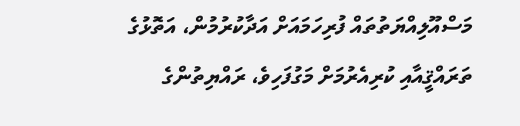މަސްއޫލިއްޔަތުތައް ފުރިހަމައަށް އަދާކުރުމުން، އަތޮޅުގެ ތަރައްޤީއާއި ކުރިއެރުމަށް މަގުފަހިވެ، ރައްޔިތުންގެ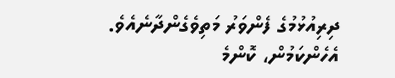ދިރިއުޅުމުގެ ފެންވަރު މަތިވެގެންދާނެއެވެ. އެހެންކަމުން، ކޮންމެ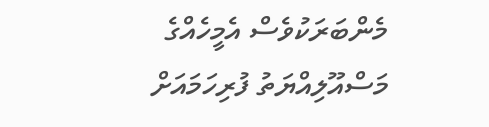މެންބަރަކުވެސް އެމީހެއްގެ މަސްއޫލިއްޔަތު ފުރިހަމައަށް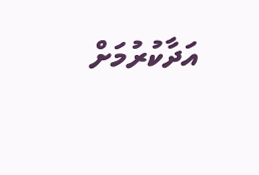އަދާކުރުމަށް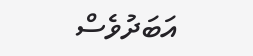އަބަދުވެސް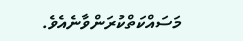މަސައްކަތްކުރަންވާނެއެވެ.